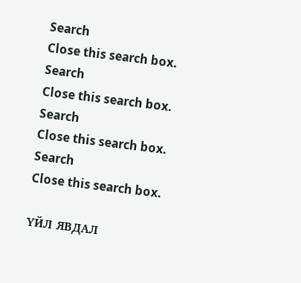Search
Close this search box.
Search
Close this search box.
Search
Close this search box.
Search
Close this search box.

ҮЙЛ ЯВДАЛ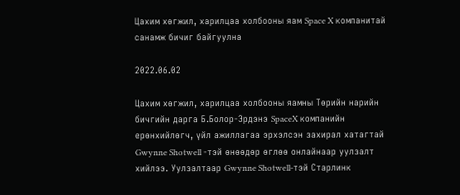Цахим хөгжил, харилцаа холбооны яам Space X компанитай санамж бичиг байгуулна

2022.06.02

Цахим хөгжил, харилцаа холбооны яамны Төрийн нарийн бичгийн дарга Б.Болор-Эрдэнэ SpaceX компанийн ерөнхийлөгч, үйл ажиллагаа эрхэлсэн захирал хатагтай Gwynne Shotwell -тэй өнөөдөр өглөө онлайнаар уулзалт хийлээ. Уулзалтаар Gwynne Shotwell-тэй Старлинк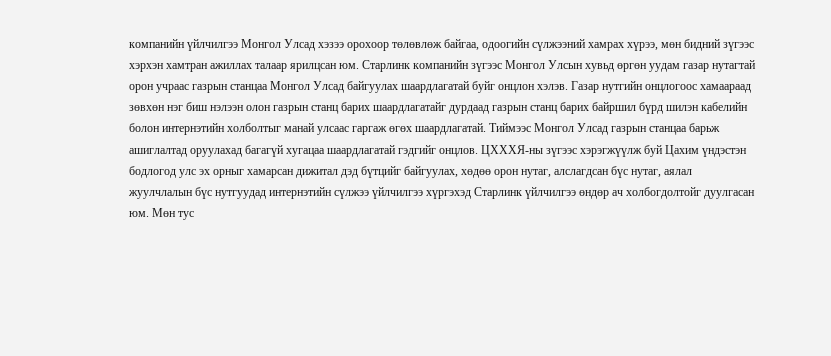компанийн үйлчилгээ Монгол Улсад хэзээ орохоор төлөвлөж байгаа, одоогийн сүлжээний хамрах хүрээ, мөн бидний зүгээс хэрхэн хамтран ажиллах талаар ярилцсан юм. Старлинк компанийн зүгээс Монгол Улсын хувьд өргөн уудам газар нутагтай орон учраас газрын станцаа Монгол Улсад байгуулах шаардлагатай буйг онцлон хэлэв. Газар нутгийн онцлогоос хамаараад зөвхөн нэг биш нэлээн олон газрын станц барих шаардлагатайг дурдаад газрын станц барих байршил бүрд шилэн кабелийн болон интернэтийн холболтыг манай улсаас гаргаж өгөх шаардлагатай. Тиймээс Монгол Улсад газрын станцаа барьж ашиглалтад оруулахад багагүй хугацаа шаардлагатай гэдгийг онцлов. ЦХХХЯ-ны зүгээс хэрэгжүүлж буй Цахим үндэстэн бодлогод улс эх орныг хамарсан дижитал дэд бүтцийг байгуулах, хөдөө орон нутаг, алслагдсан бүс нутаг, аялал жуулчлалын бүс нутгуудад интернэтийн сүлжээ үйлчилгээ хүргэхэд Старлинк үйлчилгээ өндөр ач холбогдолтойг дуулгасан юм. Мөн тус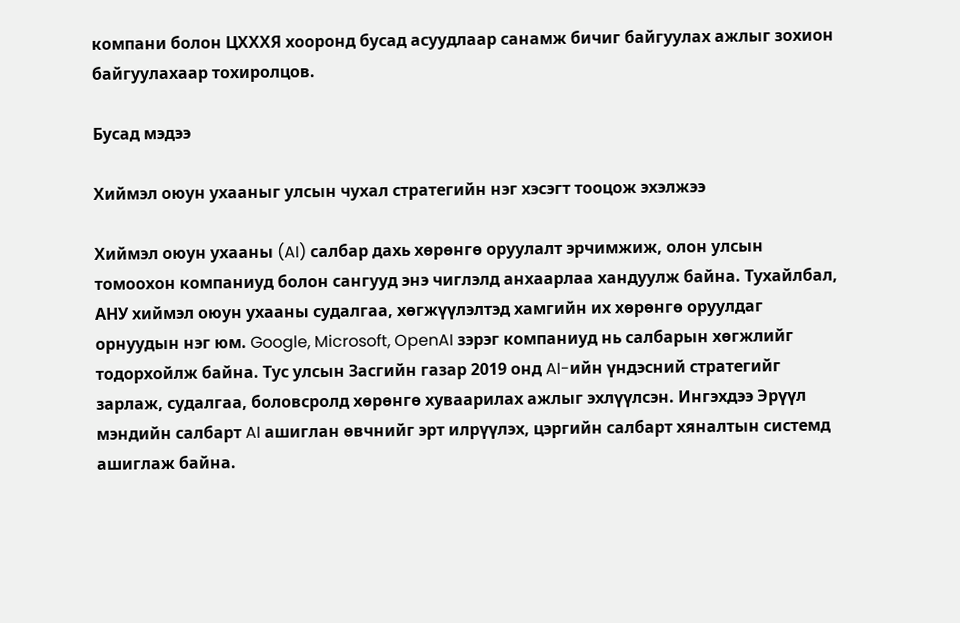компани болон ЦХХХЯ хооронд бусад асуудлаар санамж бичиг байгуулах ажлыг зохион байгуулахаар тохиролцов.

Бусад мэдээ

Хиймэл оюун ухааныг улсын чухал стратегийн нэг хэсэгт тооцож эхэлжээ

Хиймэл оюун ухааны (AI) салбар дахь хөрөнгө оруулалт эрчимжиж, олон улсын томоохон компаниуд болон сангууд энэ чиглэлд анхаарлаа хандуулж байна. Тухайлбал, АНУ хиймэл оюун ухааны судалгаа, хөгжүүлэлтэд хамгийн их хөрөнгө оруулдаг орнуудын нэг юм. Google, Microsoft, OpenAI зэрэг компаниуд нь салбарын хөгжлийг тодорхойлж байна. Тус улсын Засгийн газар 2019 онд AI-ийн үндэсний стратегийг зарлаж, судалгаа, боловсролд хөрөнгө хуваарилах ажлыг эхлүүлсэн. Ингэхдээ Эрүүл мэндийн салбарт AI ашиглан өвчнийг эрт илрүүлэх, цэргийн салбарт хяналтын системд ашиглаж байна.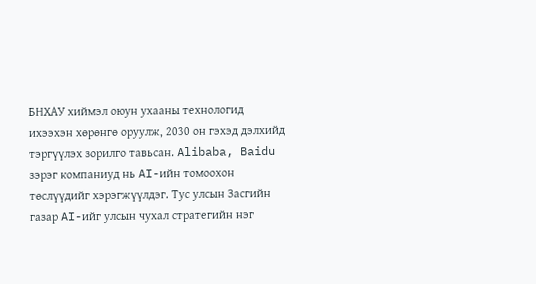БНХАУ хиймэл оюун ухааны технологид ихээхэн хөрөнгө оруулж, 2030 он гэхэд дэлхийд тэргүүлэх зорилго тавьсан. Alibaba, Baidu зэрэг компаниуд нь AI-ийн томоохон төслүүдийг хэрэгжүүлдэг. Тус улсын Засгийн газар AI-ийг улсын чухал стратегийн нэг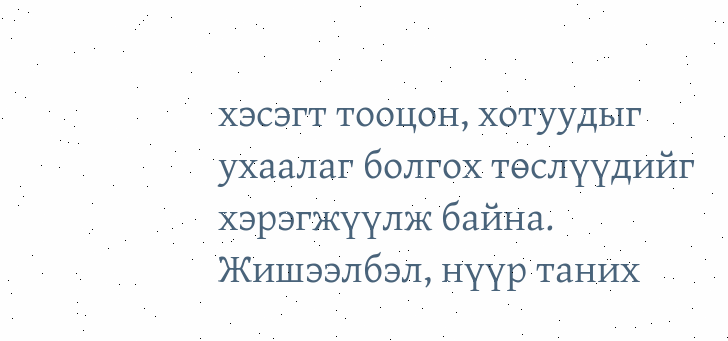хэсэгт тооцон, хотуудыг ухаалаг болгох төслүүдийг хэрэгжүүлж байна. Жишээлбэл, нүүр таних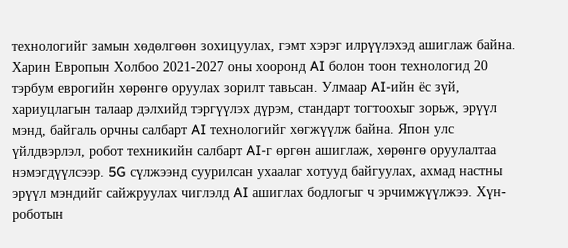технологийг замын хөдөлгөөн зохицуулах, гэмт хэрэг илрүүлэхэд ашиглаж байна. Харин Европын Холбоо 2021-2027 оны хооронд AI болон тоон технологид 20 тэрбум еврогийн хөрөнгө оруулах зорилт тавьсан. Улмаар AI-ийн ёс зүй, хариуцлагын талаар дэлхийд тэргүүлэх дүрэм, стандарт тогтоохыг зорьж, эрүүл мэнд, байгаль орчны салбарт AI технологийг хөгжүүлж байна. Япон улс үйлдвэрлэл, робот техникийн салбарт AI-г өргөн ашиглаж, хөрөнгө оруулалтаа нэмэгдүүлсээр. 5G сүлжээнд суурилсан ухаалаг хотууд байгуулах, ахмад настны эрүүл мэндийг сайжруулах чиглэлд AI ашиглах бодлогыг ч эрчимжүүлжээ. Хүн-роботын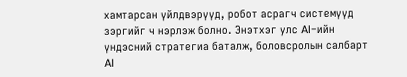хамтарсан үйлдвэрүүд, робот асрагч системүүд зэргийг ч нэрлэж болно. Энэтхэг улс AI-ийн үндэсний стратегиа баталж, боловсролын салбарт AI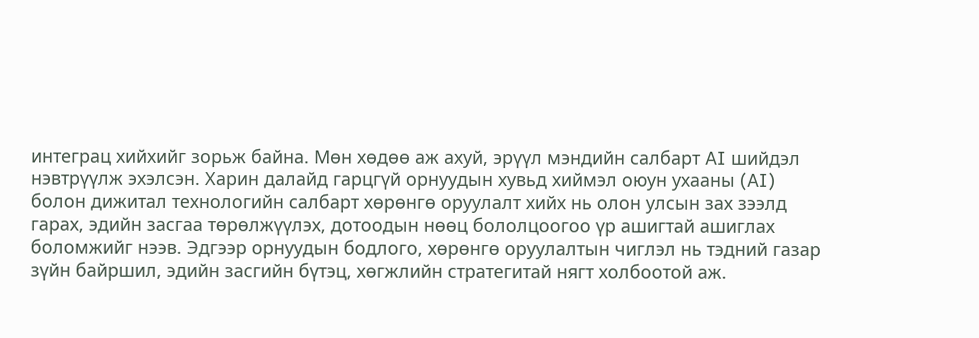интеграц хийхийг зорьж байна. Мөн хөдөө аж ахуй, эрүүл мэндийн салбарт AI шийдэл нэвтрүүлж эхэлсэн. Харин далайд гарцгүй орнуудын хувьд хиймэл оюун ухааны (AI) болон дижитал технологийн салбарт хөрөнгө оруулалт хийх нь олон улсын зах зээлд гарах, эдийн засгаа төрөлжүүлэх, дотоодын нөөц бололцоогоо үр ашигтай ашиглах боломжийг нээв. Эдгээр орнуудын бодлого, хөрөнгө оруулалтын чиглэл нь тэдний газар зүйн байршил, эдийн засгийн бүтэц, хөгжлийн стратегитай нягт холбоотой аж.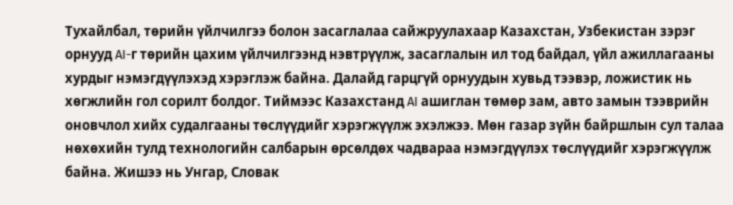Тухайлбал, төрийн үйлчилгээ болон засаглалаа сайжруулахаар Казахстан, Узбекистан зэрэг орнууд AI-г төрийн цахим үйлчилгээнд нэвтрүүлж, засаглалын ил тод байдал, үйл ажиллагааны хурдыг нэмэгдүүлэхэд хэрэглэж байна. Далайд гарцгүй орнуудын хувьд тээвэр, ложистик нь хөгжлийн гол сорилт болдог. Тиймээс Казахстанд AI ашиглан төмөр зам, авто замын тээврийн оновчлол хийх судалгааны төслүүдийг хэрэгжүүлж эхэлжээ. Мөн газар зүйн байршлын сул талаа нөхөхийн тулд технологийн салбарын өрсөлдөх чадвараа нэмэгдүүлэх төслүүдийг хэрэгжүүлж байна. Жишээ нь Унгар, Словак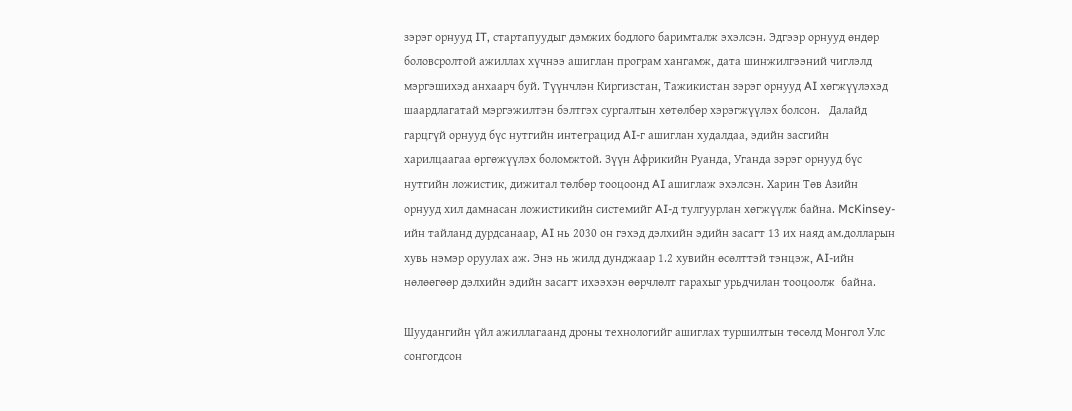зэрэг орнууд IT, стартапуудыг дэмжих бодлого баримталж эхэлсэн. Эдгээр орнууд өндөр боловсролтой ажиллах хүчнээ ашиглан програм хангамж, дата шинжилгээний чиглэлд мэргэшихэд анхаарч буй. Түүнчлэн Киргизстан, Тажикистан зэрэг орнууд AI хөгжүүлэхэд шаардлагатай мэргэжилтэн бэлтгэх сургалтын хөтөлбөр хэрэгжүүлэх болсон.   Далайд гарцгүй орнууд бүс нутгийн интеграцид AI-г ашиглан худалдаа, эдийн засгийн харилцаагаа өргөжүүлэх боломжтой. Зүүн Африкийн Руанда, Уганда зэрэг орнууд бүс нутгийн ложистик, дижитал төлбөр тооцоонд AI ашиглаж эхэлсэн. Харин Төв Азийн орнууд хил дамнасан ложистикийн системийг AI-д тулгуурлан хөгжүүлж байна. McKinsey-ийн тайланд дурдсанаар, AI нь 2030 он гэхэд дэлхийн эдийн засагт 13 их наяд ам.долларын хувь нэмэр оруулах аж. Энэ нь жилд дунджаар 1.2 хувийн өсөлттэй тэнцэж, AI-ийн нөлөөгөөр дэлхийн эдийн засагт ихээхэн өөрчлөлт гарахыг урьдчилан тооцоолж  байна.

Шуудангийн үйл ажиллагаанд дроны технологийг ашиглах туршилтын төсөлд Монгол Улс сонгогдсон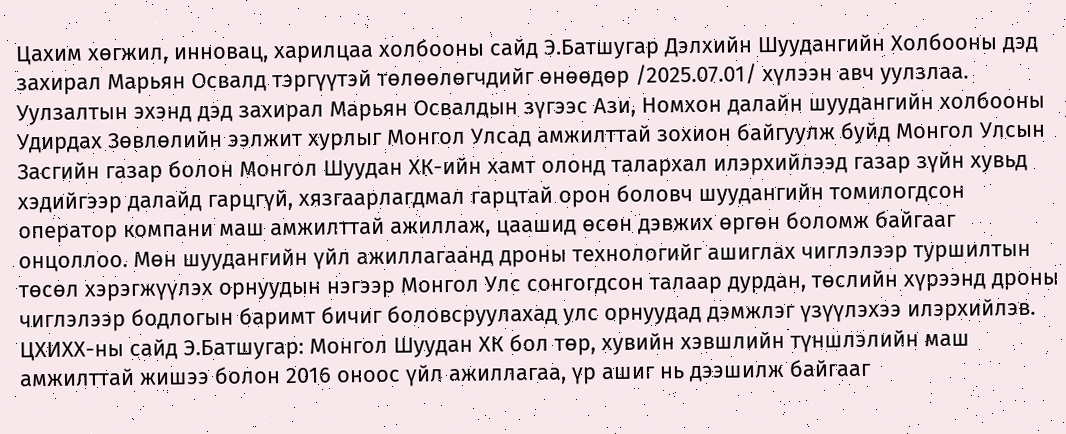Цахим хөгжил, инновац, харилцаа холбооны сайд Э.Батшугар Дэлхийн Шуудангийн Холбооны дэд захирал Марьян Освалд тэргүүтэй төлөөлөгчдийг өнөөдөр /2025.07.01/ хүлээн авч уулзлаа. Уулзалтын эхэнд дэд захирал Марьян Освалдын зүгээс Ази, Номхон далайн шуудангийн холбооны  Удирдах Зөвлөлийн ээлжит хурлыг Монгол Улсад амжилттай зохион байгуулж буйд Монгол Улсын Засгийн газар болон Монгол Шуудан ХК-ийн хамт олонд талархал илэрхийлээд газар зүйн хувьд хэдийгээр далайд гарцгүй, хязгаарлагдмал гарцтай орон боловч шуудангийн томилогдсон оператор компани маш амжилттай ажиллаж, цаашид өсөн дэвжих өргөн боломж байгааг онцоллоо. Мөн шуудангийн үйл ажиллагаанд дроны технологийг ашиглах чиглэлээр туршилтын төсөл хэрэгжүүлэх орнуудын нэгээр Монгол Улс сонгогдсон талаар дурдан, төслийн хүрээнд дроны чиглэлээр бодлогын баримт бичиг боловсруулахад улс орнуудад дэмжлэг үзүүлэхээ илэрхийлэв. ЦХИХХ-ны сайд Э.Батшугар: Монгол Шуудан ХК бол төр, хувийн хэвшлийн түншлэлийн маш амжилттай жишээ болон 2016 оноос үйл ажиллагаа, үр ашиг нь дээшилж байгааг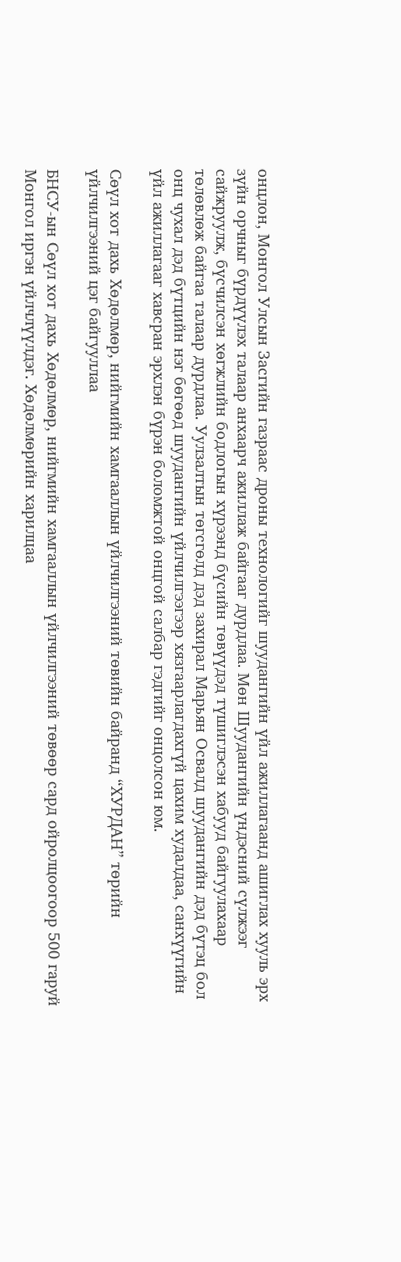онцлон, Монгол Улсын Засгийн газраас дроны технологийг шуудангийн үйл ажиллагаанд ашиглах хууль эрх зүйн орчныг бүрдүүлэх талаар анхаарч ажиллаж байгааг дурдлаа. Мөн Шуудангийн үндэсний сүлжээг сайжруулж, бүсчилсэн хөгжлийн бодлогын хүрээнд бүсийн төвүүдэд түшиглэсэн хабууд байгуулахаар төлөвлөж байгаа талаар дурдлаа. Уулзалтын төгсгөлд дэд захирал Марьян Освалд шуудангийн дэд бүтэц бол онц чухал дэд бүтцийн нэг бөгөөд шуудангийн үйлчилгээгээр хязгаарлагдахгүй цахим худалдаа, санхүүгийн үйл ажиллагааг хавсран эрхлэн бүрэн боломжтой онцгой салбар гэдгийг онцолсон юм.

Сөүл хот дахь Хөдөлмөр, нийгмийн хамгааллын үйлчилгээний төвийн байранд “ХУРДАН” төрийн үйлчилгээний цэг байгууллаа

БНСУ-ын Сөүл хот дахь Хөдөлмөр, нийгмийн хамгааллын үйлчилгээний төвөөр сард ойролцоогоор 500 гаруй Монгол иргэн үйлчлүүлдэг. Хөдөлмөрийн харилцаа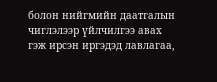болон нийгмийн даатгалын чиглэлээр үйлчилгээ авах гэж ирсэн иргэдэд лавлагаа,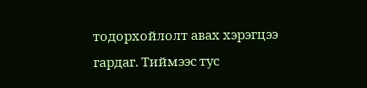тодорхойлолт авах хэрэгцээ гардаг. Тиймээс тус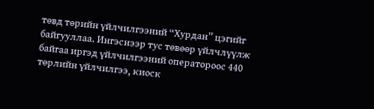төвд төрийн үйлчилгээний “Хурдан” цэгийг байгууллаа. Ингэснээр тус төвөөр үйлчлүүлж байгаа иргэд үйлчилгээний оператороос 440 төрлийн үйлчилгээ, киоск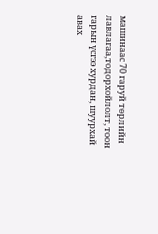машинаас 70 гаруй төрлийн лавлагаа,тодорхойлолт, тоон гарын үсгээ хурдан, шуурхай авах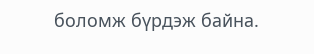боломж бүрдэж байна.